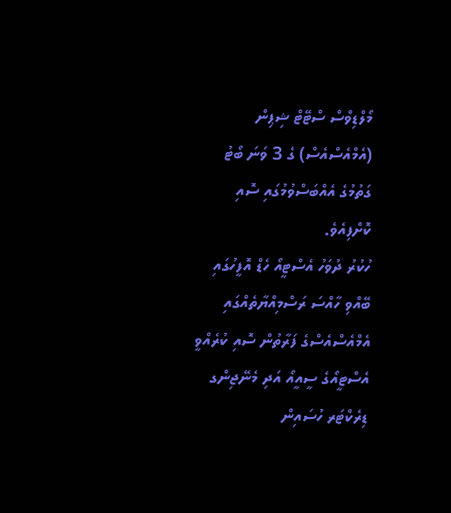މޯލްޑިވްސް ސްޓޭޓް ޝިޕިން (އެމްއެސްއެސް) ގެ 3 ވަނަ ބޯޓު ގަތުމުގެ އެއްބަސްވުމުގައި ސޮއި ކޮށްފިއެވެ.
ހުކުރު ދުވަހު އެސްޓީއޯ ހެޑް އޮފީހުގައި ބޭއްވި ހާއްސަ ރަސްމިއްޔާތެއްގައި އެމްއެސްއެސްގެ ފަރާތުން ސޮއި ކުރެއްވީ އެސްޓީއޯގެ ސީއީއޯ އަދި މެނޭޖިންގ ޑިރެކްޓަރ ހުސައިން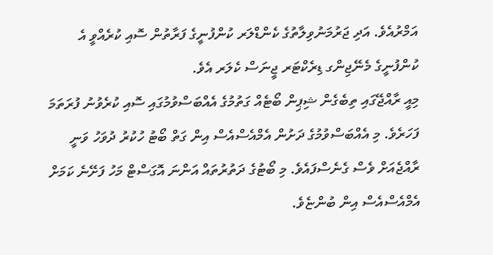އަމްރުއެވެ. އަދި ޖަރުމަނުވިލާތުގެ ކެންޑްލަރ ކުންފުނީގެ ފަރާތުން ސޮއި ކުރެއްވީ އެ ކުންފުނީގެ މެނޭޖިންގ ޑިރެކްޓަރ ޖީނަސް ކެލަރ އެވެ.
މިއީ ރާއްޖޭގައި ތިބެގެން ޝިޕިން ބޯޓެއް ގަތުމުގެ އެއްބަސްވުމުގައި ސޮއި ކުރެވުނު ފުރަތަމަ ފަހަރެވެ. މި އެއްބަސްވުމުގެ ދަށުން އެމްއެސްއެސް އިން ގަތް ބޯޓު ހުކުރު ދުވަހު ވަނީ ރާއްޖެއަށް ވެސް ގެނެސްފައެވެ. މި ބޯޓުގެ ދަތުރުތައް އަންނަ އޮގަސްޓް މަހު ފަށޭނެ ކަމަށް އެމްއެސްއެސް އިން ބުންޏެވެ.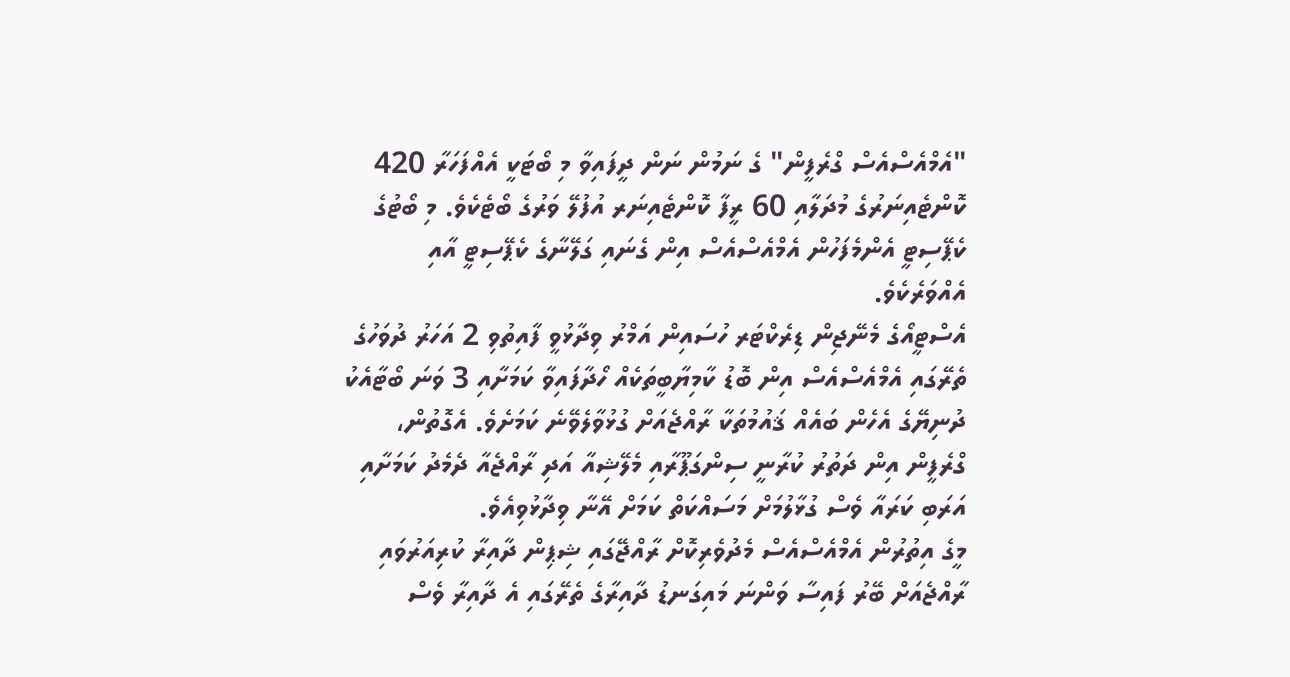"އެމްއެސްއެސް ގްރެފީން" ގެ ނަމުން ނަން ދީފައިވާ މި ބޯޓަކީ އެއްފަހަރާ 420 ކޮންޓެއިނަރުގެ މުދަލާއި 60 ރީފާ ކޮންޓެއިނަރ އުފުލޭ ވަރުގެ ބޯޓެކެވެ. މި ބޯޓުގެ ކެޕޭސިޓީ އެންމެފަހުން އެމްއެސްއެސް އިން ގެނައި ގަލޭނާގެ ކެޕޭސިޓީ އާއި އެއްވަރެކެވެ.
އެސްޓީއޯގެ މެނޭޖިން ޑިރެކްޓަރ ހުސައިން އަމްރު ވިދާޅުވީ ފާއިތުވި 2 އަހަރު ދުވަހުގެ ތެރޭގައި އެމްއެސްއެސް އިން ބޮޑު ކާމިޔާބީތަކެއް ހޯދާފައިވާ ކަމަށާއި 3 ވަނަ ބޯޓާއެކު ދުނިޔޭގެ އެހެން ބައެއް ޤައުމުތަކާ ރާއްޖެއަށް ގުޅުވާލެވޭނެ ކަމަށެވެ. އެގޮތުން، ގްރެފީން އިން ދަތުރު ކުރާނީ ސިންގަޕޫރާއި މެލޭޝިއާ އަދި ރާއްޖެއާ ދެމެދު ކަމަށާއި އަރަބި ކަރައާ ވެސް ގުޅާލުމަށް މަސައްކަތް ކަމަށް އޭނާ ވިދާޅުވިއެވެ.
މީގެ އިތުރުން އެމްއެސްއެސް މެދުވެރިކޮށް ރާއްޖޭގައި ޝިޕިން ދާއިރާ ކުރިއަރުވައި ރާއްޖެއަށް ބޭރު ފައިސާ ވަންނަ މައިގަނޑު ދާއިރާގެ ތެރޭގައި އެ ދާއިރާ ވެސް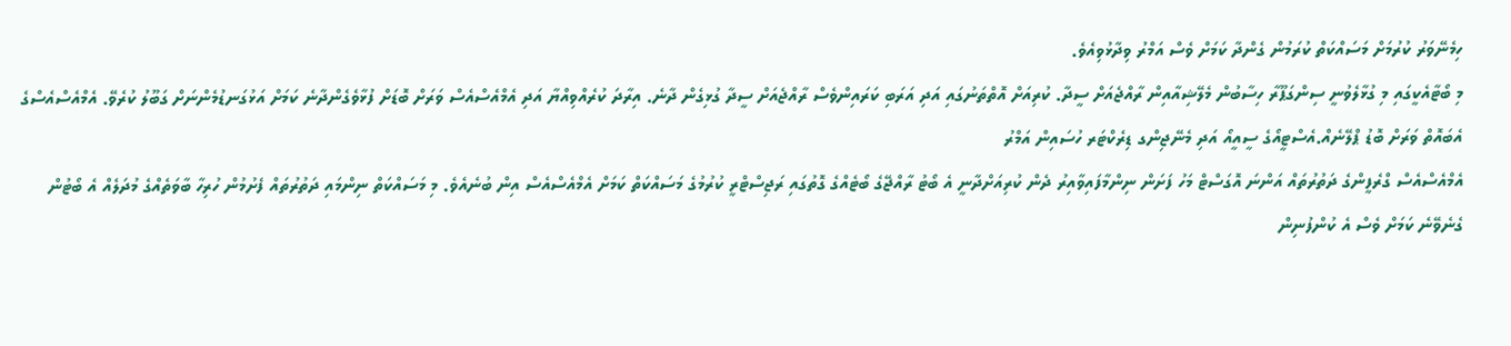ހިމެނޭވަރު ކުރުމަށް މަސައްކަތް ކުރަމުން ގެންދާ ކަމަށް ވެސް އަމްރު ވިދާޅުވިއެވެ.
މި ބޯޓާއެކީގައި މި ގުޅާލެވުނީ ސިންގަޕޫރާ ހިސާބުން މެލޭޝިއާއިން ރާއްޖެއަށް ސީދާ. ކުރިއަށް އޮތްތަނުގައި އަދި އަރަބި ކަރައިންވެސް ރާއްޖެއަށް ސީދާ ގުޅިގެން ދާނެ. އިރާދަ ކުރެއްވިއްޔާ އަދި އެމްއެސްއެސް ވަރަށް ބޮޑަށް ފުޅާވެގެންދާނެ ކަމަށް އަޅުގަނޑުމެންނަށް ގަބޫލު ކުރެވޭ. އެމްއެސްއެސްގެ އެބައޮތް ވަރަށް ބޮޑު ޕްލޭނެއް.އެސްޓީއޯގެ ސީއީއޯ އަދި މެނޭޖިންގ ޑިރެކްޓަރ ހުސައިން އަމްރު
އެމްއެސްއެސް ގްރެފީންގެ ދަތުރުތައް އަންނަ އޮގަސްޓް މަހު ފަށަން ނިންމާފައިވާއިރު ދެން ކުރިއަށްދާނީ އެ ބޯޓު ރާއްޖޭގެ ބޯޓެއްގެ ގޮތުގައި ރަޖިސްޓްރީ ކުރުމުގެ މަސައްކަތް ކަމަށް އެމްއެސްއެސް އިން ބުނެއެވެ. މި މަސައްކަތް ނިންމައި ދަތުރުތައް ފެށުމުން ހުރިހާ ބާވަތެއްގެ މުދަލެއް އެ ބޯޓުން ގެނެވޭނެ ކަމަށް ވެސް އެ ކުންފުނިން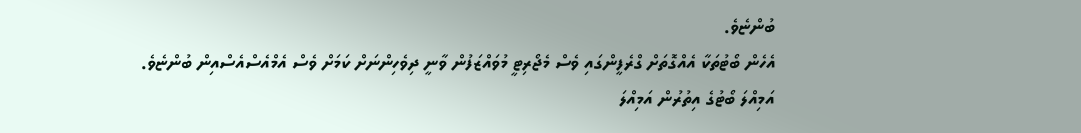ބުންޏެވެ.
އެހެން ބޯޓުތަކާ އެއްގޮތަށް ގްރެފީންގައި ވެސް މެޖޯރިޓީ މުވައްޒަފުން ވާނީ ދިވެހިންނަށް ކަމަށް ވެސް އެމްއެސްއެސްއިން ބުންޏެވެ.
އަމިއްލަ ބޯޓުގެ އިތުރުން އަމިއްލަ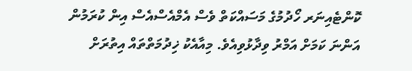ކޮންޓެއިނަރ ހޯދުމުގެ މަސައްކަތް ވެސް އެމްއެސްއެސް އިން ކުރަމުން އަންނަ ކަމަށް އަމްރު ވިދާޅުވިއެވެ. މިއާއެކު ޚިދުމަތްތައް އިތުރަށް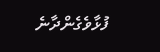ފުޅާވެގެންދާނެ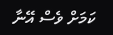ކަމަށް ވެސް އޭނާ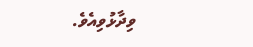ވިދާޅުވިއެވެ.